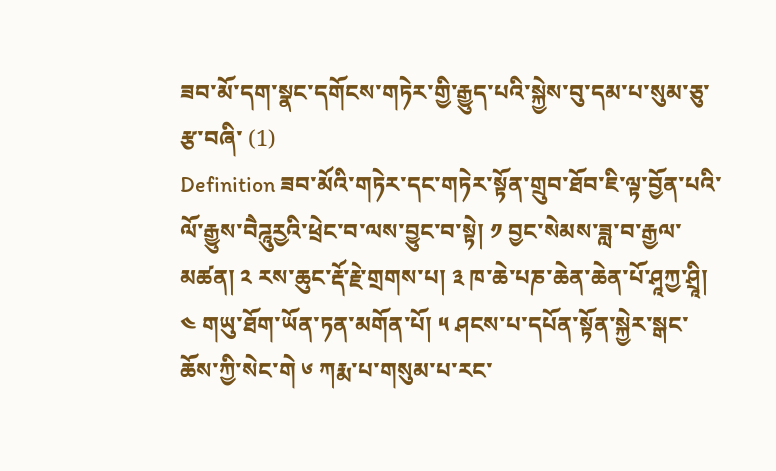ཟབ་མོ་དག་སྣང་དགོངས་གཏེར་གྱི་རྒྱུད་པའི་སྐྱེས་བུ་དམ་པ་སུམ་ཅུ་རྩ་བཞི་ (1)
Definition ཟབ་མོའི་གཏེར་དང་གཏེར་སྟོན་གྲུབ་ཐོབ་ཇི་ལྟ་བྱོན་པའི་ལོ་རྒྱུས་བཻཌཱུརྱའི་ཕྲེང་བ་ལས་བྱུང་བ་སྟེ། ༡ བྱང་སེམས་ཟླ་བ་རྒྱལ་མཚན། ༢ རས་ཆུང་རྡོ་རྗེ་གྲགས་པ། ༣ ཁ་ཆེ་པཎ་ཆེན་ཆེན་པོ་ཤཱཀྱ་ཤྲཱི། ༤ གཡུ་ཐོག་ཡོན་ཏན་མགོན་པོ། ༥ ཤངས་པ་དཔོན་སྟོན་སྐྱེར་སྒང་ཆོས་ཀྱི་སེང་གེ ༦ ཀརྨ་པ་གསུམ་པ་རང་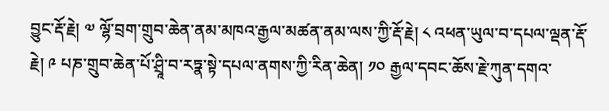བྱུང་རྡོ་རྗེ། ༧ ལྷོ་བྲག་གྲུབ་ཆེན་ནམ་མཁའ་རྒྱལ་མཚན་ནམ་ལས་ཀྱི་རྡོ་རྗེ། ༨ འཕན་ཡུལ་བ་དཔལ་ལྡན་རྡོ་རྗེ། ༩ པཎ་གྲུབ་ཆེན་པོ་ཤྲཱི་བ་རཏྣ་སྟེ་དཔལ་ནགས་ཀྱི་རིན་ཆེན། ༡༠ རྒྱལ་དབང་ཆོས་རྗེ་ཀུན་དགའ་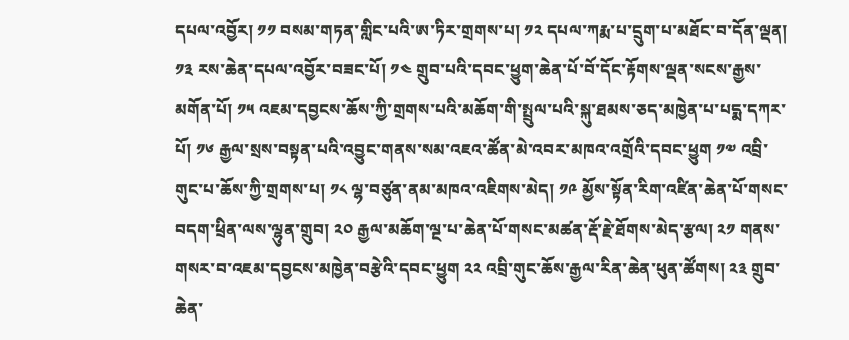དཔལ་འབྱོར། ༡༡ བསམ་གཏན་གླིང་པའི་ཨ་ཏིར་གྲགས་པ། ༡༢ དཔལ་ཀརྨ་པ་དྲུག་པ་མཐོང་བ་དོན་ལྡན། ༡༣ རས་ཆེན་དཔལ་འབྱོར་བཟང་པོ། ༡༤ གྲུབ་པའི་དབང་ཕྱུག་ཆེན་པོ་བོ་དོང་རྟོགས་ལྡན་སངས་རྒྱས་མགོན་པོ། ༡༥ འཇམ་དབྱངས་ཆོས་ཀྱི་གྲགས་པའི་མཆོག་གི་སྤྲུལ་པའི་སྐུ་ཐམས་ཅད་མཁྱེན་པ་པདྨ་དཀར་པོ། ༡༦ རྒྱལ་སྲས་བསྟན་པའི་འབྱུང་གནས་སམ་འཇའ་ཚོན་མེ་འབར་མཁའ་འགྲོའི་དབང་ཕྱུག ༡༧ འབྲི་གུང་པ་ཆོས་ཀྱི་གྲགས་པ། ༡༨ ལྷ་བཙུན་ནམ་མཁའ་འཇིགས་མེད། ༡༩ མྱོས་སྟོན་རིག་འཛིན་ཆེན་པོ་གསང་བདག་ཕྲིན་ལས་ལྷུན་གྲུབ། ༢༠ རྒྱལ་མཆོག་ལྔ་པ་ཆེན་པོ་གསང་མཚན་རྡོ་རྗེ་ཐོགས་མེད་རྩལ། ༢༡ གནས་གསར་བ་འཇམ་དབྱངས་མཁྱེན་བརྩེའི་དབང་ཕྱུག ༢༢ འབྲི་གུང་ཆོས་རྒྱལ་རིན་ཆེན་ཕུན་ཚོགས། ༢༣ གྲུབ་ཆེན་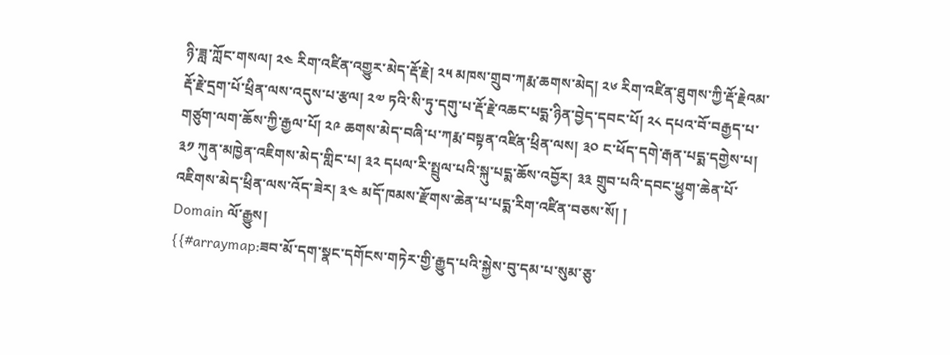ཉི་ཟླ་ཀློང་གསལ། ༢༤ རིག་འཛིན་འགྱུར་མེད་རྡོ་རྗེ། ༢༥ མཁས་གྲུབ་ཀརྨ་ཆགས་མེད། ༢༦ རིག་འཛིན་ཐུགས་ཀྱི་རྡོ་རྗེའམ་རྡོ་རྗེ་དྲག་པོ་ཕྲིན་ལས་འདུས་པ་རྩལ། ༢༧ ཏའི་སི་ཏུ་དགུ་པ་རྡོ་རྗེ་འཆང་པདྨ་ཉིན་བྱེད་དབང་པོ། ༢༨ དཔའ་བོ་བརྒྱད་པ་གཙུག་ལག་ཆོས་ཀྱི་རྒྱལ་པོ། ༢༩ ཆགས་མེད་བཞི་པ་ཀརྨ་བསྟན་འཛིན་ཕྲིན་ལས། ༣༠ ང་ཕོད་དགེ་རྒན་པདྨ་དགྱེས་པ། ༣༡ ཀུན་མཁྱེན་འཇིགས་མེད་གླིང་པ། ༣༢ དཔལ་རི་སྤྲུལ་པའི་སྐུ་པདྨ་ཆོས་འབྱོར། ༣༣ གྲུབ་པའི་དབང་ཕྱུག་ཆེན་པོ་འཇིགས་མེད་ཕྲིན་ལས་འོད་ཟེར། ༣༤ མདོ་ཁམས་རྫོགས་ཆེན་པ་པདྨ་རིག་འཛིན་བཅས་སོ། །
Domain ལོ་རྒྱུས།
{{#arraymap:ཟབ་མོ་དག་སྣང་དགོངས་གཏེར་གྱི་རྒྱུད་པའི་སྐྱེས་བུ་དམ་པ་སུམ་ཅུ་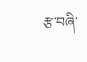རྩ་བཞི་